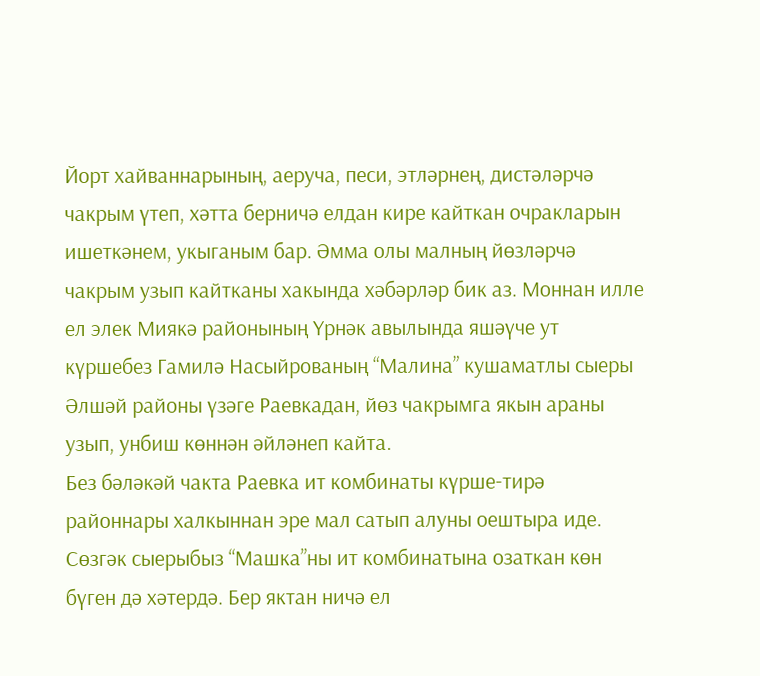Йорт хайваннарының, аеруча, песи, этләрнең, дистәләрчә чакрым үтеп, хәтта берничә елдан кире кайткан очракларын ишеткәнем, укыганым бар. Әмма олы малның йөзләрчә чакрым узып кайтканы хакында хәбәрләр бик аз. Моннан илле ел элек Миякә районының Үрнәк авылында яшәүче ут күршебез Гамилә Насыйрованың “Малина” кушаматлы сыеры Әлшәй районы үзәге Раевкадан, йөз чакрымга якын араны узып, унбиш көннән әйләнеп кайта.
Без бәләкәй чакта Раевка ит комбинаты күрше-тирә районнары халкыннан эре мал сатып алуны оештыра иде. Сөзгәк сыерыбыз “Машка”ны ит комбинатына озаткан көн бүген дә хәтердә. Бер яктан ничә ел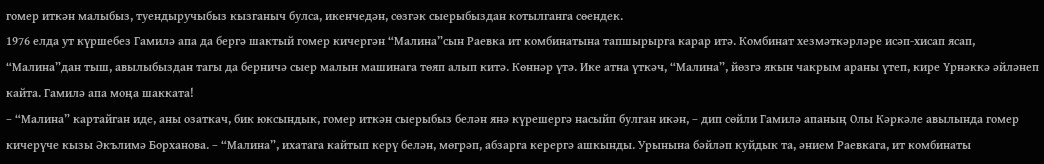гомер иткән малыбыз, туендыручыбыз кызганыч булса, икенчедән, сөзгәк сыерыбыздан котылганга сөендек.
1976 елда ут күршебез Гамилә апа да бергә шактый гомер кичергән “Малина”сын Раевка ит комбинатына тапшырырга карар итә. Комбинат хезмәткәрләре исәп-хисап ясап, “Малина”дан тыш, авылыбыздан тагы да берничә сыер малын машинага төяп алып китә. Көннәр үтә. Ике атна үткәч, “Малина”, йөзгә якын чакрым араны үтеп, кире Үрнәккә әйләнеп кайта. Гамилә апа моңа шакката!
– “Малина” картайган иде, аны озаткач, бик юксындык, гомер иткән сыерыбыз белән янә күрешергә насыйп булган икән, – дип сөйли Гамилә апаның Олы Кәркәле авылында гомер кичерүче кызы Әкълимә Борханова. – “Малина”, ихатага кайтып керү белән, мөгрәп, абзарга керергә ашкынды. Урынына бәйләп куйдык та, әнием Раевкага, ит комбинаты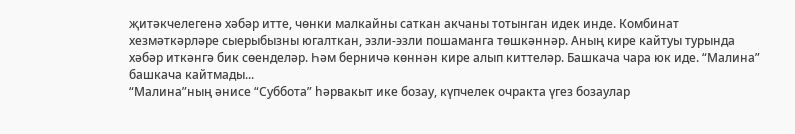җитәкчелегенә хәбәр итте, чөнки малкайны саткан акчаны тотынган идек инде. Комбинат хезмәткәрләре сыерыбызны югалткан, эзли-эзли пошаманга төшкәннәр. Аның кире кайтуы турында хәбәр иткәнгә бик сөенделәр. Һәм берничә көннән кире алып киттеләр. Башкача чара юк иде. “Малина” башкача кайтмады...
“Малина”ның әнисе “Суббота” һәрвакыт ике бозау, күпчелек очракта үгез бозаулар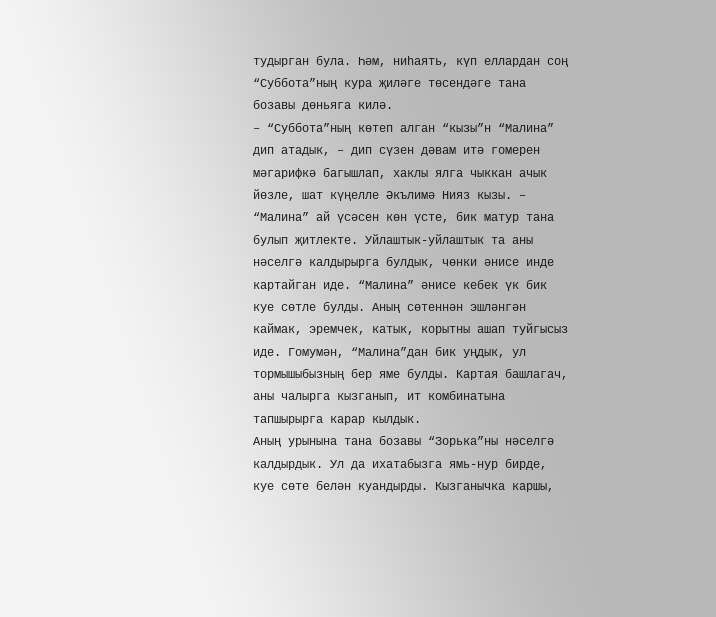тудырган була. Һәм, ниһаять, күп еллардан соң “Суббота”ның кура җиләге төсендәге тана бозавы дөньяга килә.
– “Суббота”ның көтеп алган “кызы”н “Малина” дип атадык, – дип сүзен дәвам итә гомерен мәгарифкә багышлап, хаклы ялга чыккан ачык йөзле, шат күңелле Әкълимә Нияз кызы. – “Малина” ай үсәсен көн үсте, бик матур тана булып җитлекте. Уйлаштык-уйлаштык та аны нәселгә калдырырга булдык, чөнки әнисе инде картайган иде. “Малина” әнисе кебек үк бик куе сөтле булды. Аның сөтеннән эшләнгән каймак, эремчек, катык, корытны ашап туйгысыз иде. Гомумән, “Малина”дан бик уңдык, ул тормышыбызның бер яме булды. Картая башлагач, аны чалырга кызганып, ит комбинатына тапшырырга карар кылдык.
Аның урынына тана бозавы “Зорька”ны нәселгә калдырдык. Ул да ихатабызга ямь-нур бирде, куе сөте белән куандырды. Кызганычка каршы,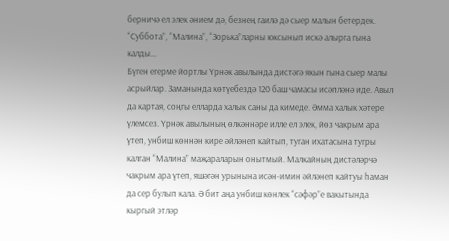берничә ел элек әнием дә, безнең гаилә дә сыер малын бетердек. “Суббота”, “Малина”, “Зорька”ларны юксынып искә алырга гына калды...
Бүген егерме йортлы Үрнәк авылында дистәгә якын гына сыер малы асрыйлар. Заманында көтүебездә 120 баш чамасы исәпләнә иде. Авыл да картая, соңгы елларда халык саны да кимеде. Әмма халык хәтере үлемсез. Үрнәк авылының өлкәннәре илле ел элек, йөз чакрым ара үтеп, унбиш көннән кире әйләнеп кайтып, туган ихатасына тугры калган “Малина” маҗараларын онытмый. Малкайның дистәләрчә чакрым ара үтеп, яшәгән урынына исән-имин әйләнеп кайтуы һаман да сер булып кала. Ә бит аңа унбиш көнлек “сәфәр”е вакытында кыргый этләр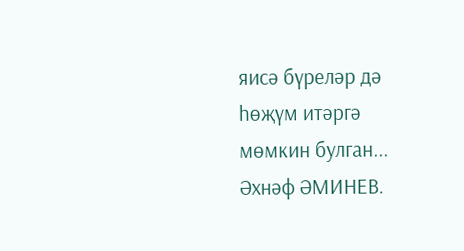яисә бүреләр дә һөҗүм итәргә мөмкин булган...
Әхнәф ӘМИНЕВ.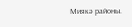Миякә районы.